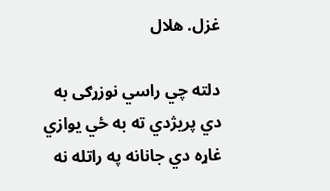غزل. هلال

دلته چي راسي نوزړګی به دي پريژدي ته به ځي يوازي غاړه دي جانانه په راتله نه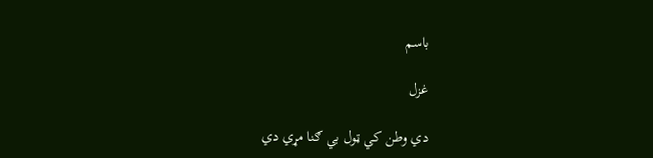باسم

غزل

دي وطن کي ټول بي ګنا مړي دي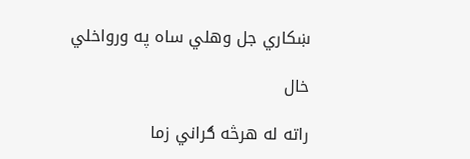ښکاري جل وهلي ساه په ورواخلي

خال

راته له هرڅه ګراني زما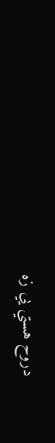دروح هستي يي زه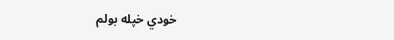خودي خپله بولم